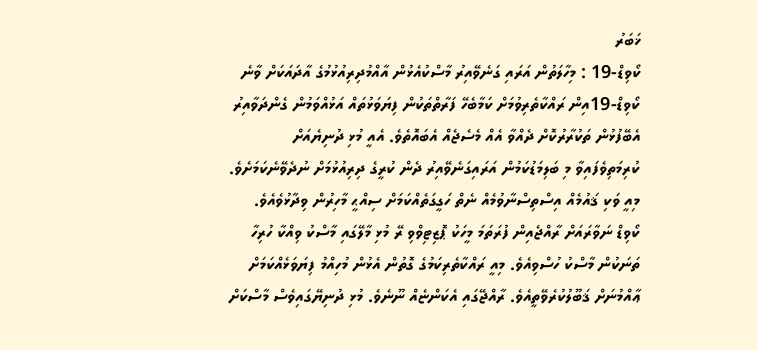ޚަބަރު
ކޯވިޑް-19 : މިހާލަތުން އަރައި ގަނެވޭއިރު މާސްކުއެޅުން އާއްމުދިރިއުޅުމުގެ އާދައަކަށް ވާނެ
ކޯވިޑް-19އިން ރައްކާތެރިވުމަށް ކަމާބެހޭ ފަރާތްތަކުން ފިޔަވަޅުތައް އަޅުއްވަމުން ގެންދަވާއިރު އެބޭފުޅުން ތަކުރާރުކޮށް ދެއްވާ އެއް މެސެޖެއް އެބައޮތެވެ. އެއީ މުޅި ދުނިޔެއަށް ކުރިމަތިވެފައިވާ މި ބަލިމަޑުކަމުން އަރައިގަނެވޭއިރު ދެން ކުރީގެ ދިރިއުޅުމަށް ނުދެވޭނެކަމަށެވެ. މިއީ ވަކި ޤައުމެއް އިސްތިސްނާވުމެއް ނެތް ހަގީގަތެއްކަމަށް ސިއްޙީ މާހިރުން ވިދާޅުވެއެވެ.
ކޯވިޑް ނަވާރައަށް ރާއްޖެއިން ފުރަތަމަ މީހަކު ޕޮޒިޓިވްވި ރޭ މުޅި މާލޭގައި މާސްކު ވިއްކާ ހުރިހާ ތަނަކުން މާސްކު ހުސްވިއެވެ. މިއީ ރައްކާތެރިކަމުގެ ގޮތުން އެޅުން މުހިއްމު ފިޔަވަޅެއްކަމަށް ޢާއްމުނަށް ޤަބޫލުކުރެވޭތީއެވެ. ރާއްޖޭގައި އެކަންޏެއް ނޫނެވެ. މުޅި ދުނިޔޭގައިވެސް މާސްކަށް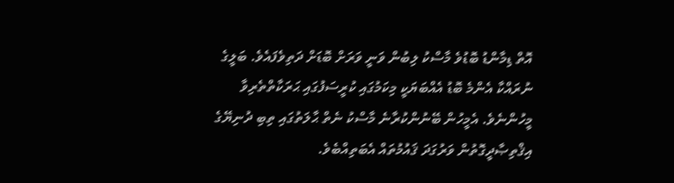އޮތް ޑިމާންޑު ބޮޑުވެ މާސްކު ލިބުން ވަނީ ވަރަށް ބޮޑަށް ދަތިވެފައެވެ. ބަލީގެ ނުރައްކާ އެންމެ ބޮޑު އެއްބަޔަކީ މިކަމުގައި ކުރީސަފުގައި ޙަރަކާތްތެރިވާ މީހުންނެވެ. އެމީހުން ބޭނުންކުރާނެ މާސްކު ނެތް ޙާލަތުގައި ތިބި ދުނިޔޭގެ އިޤްތިޞާދީގޮތުން ވަރުގަދަ ޤައުމުތައް އެބަތިއްބެވެ.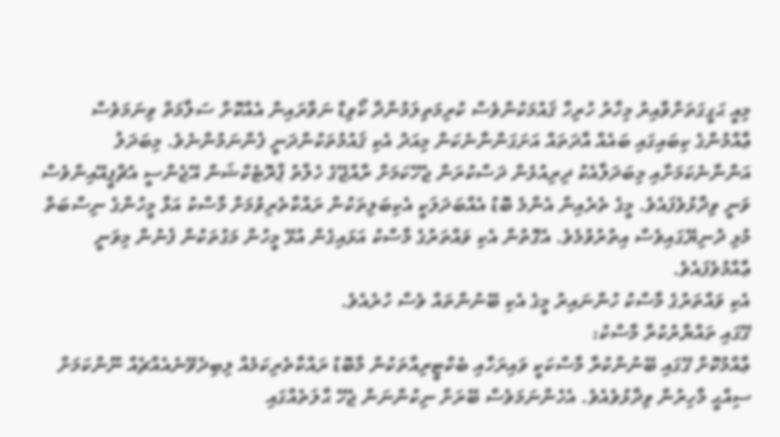މިއީ ޙަގީގަތަށްވާއިރު މިހާރު ހުރިހާ ޤައުމަކުންވެސް ކުރިމަތިލަމުންދާ ކޯވިޑް ނަވާރައިން އެއްކޮށް ސަލާމަތް ވިނަމަވެސް ޢާއްމުންގެ ކިބައިގައި ބައެއް އާދަތައް އަށަގަންނާނެކަން މިއަދު އެކި ޤައުމުތަކުންދަނީ ފެންނަމުންނެވެ. މިބަދަލު އަންނާނެކަމަށާއި މިބަދަލާއެކު ދިރިއުޅެން ދަސްކުރަން ޖެހޭކަމަށް ރާއްޖޭގެ ހެލްތު ޕްރޮޓެކްޝަން އޭޖެންސީ އެޗްޕީއޭއިންވެސް ވަނީ ވިދާޅުވެފައެވެ. މީގެ ތެރެއިން އެންމެ ބޮޑު އެއްބަދަލަކީ އެކިބަލިތަކުން ރައްކާތެރިވުމަށް މާސްކު އަޅާ މީހުންގެ ނިސްބަތް މުޅި ދުނިޔޭގައިވެސް އިތުރުވުމެވެ. އެގޮތުން އެކި ވައްތަރުގެ މާސްކު އަޅައިގެން އުޅޭ މީހުން މަގުތަކުން ފެނުން މިވަނީ ޢާއްމުވެފައެވެ.
އެކި ވައްތަރުގެ މާސްކު ހުންނައިރު މީގެ އެކި ބޭނުންތައް ވެސް ހުރެއެވެ.
ގޭގައި ތައްޔާރުކުރާ މާސްކު:
ޢާއްމުކޮށް ގޭގައި ބޭނުންކުރާ މާސްކަކީ ވައިރަހާއި ބެކްޓީރިއާތަކުން މާބޮޑު ރައްކާތެރިކަމެއް ލިބިދެވޭނެއެއްޗެއް ނޫންކަމަށް ސިއްޙީ މާހިރުން ވިދާޅުވެއެވެ. އެހެންނަމަވެސް ބޭރަށް ނިކުންނަން ޖެހޭ ޙާލަތެއްގައި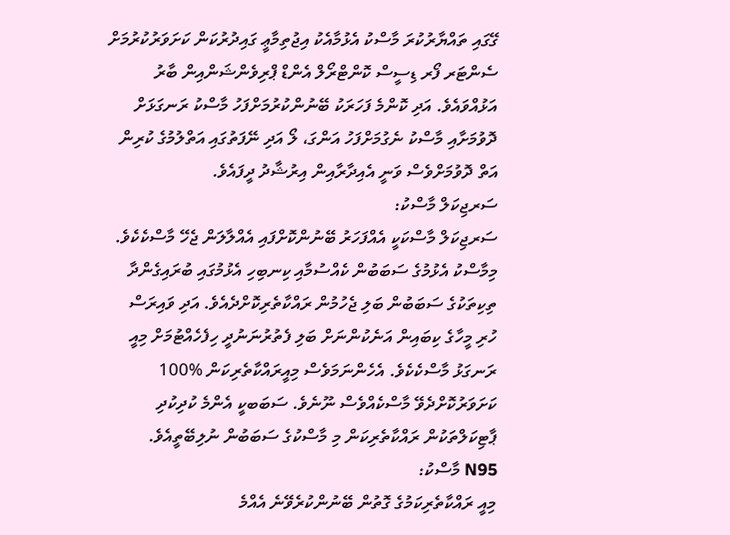ގޭގައި ތައްޔާރުކުރަ މާސްކު އެޅުމާއެކު އިޖުތިމާޢީ ގައިދުރުކަން ކަށަވަރުކުރުމަށް ސެންޓަރ ފޯރ ޑިސީސް ކޮންޓްރޯލް އެންޑް ޕްރިވެންޝަންއިން ބާރު އަޅުއްވައެވެ. އަދި ކޮންމެ ފަހަރަކު ބޭނުންކުރުމަށްފަހު މާސްކު ރަނގަޅަށް ދޮވުމަށާއި މާސްކު ނެގުމަށްފަހު އަންގަ، ލޯ އަދި ނޭފަތުގައި އަތްލުމުގެ ކުރިން އަތް ދޮވުމަށްވެސް ވަނީ އެއިދާރާއިން އިރުޝާދު ދީފައެވެ.
ސަރޖިކަލް މާސްކު:
ސަރޖިކަލް މާސްކަކީ އެއްފަހަރު ބޭނުންކޮށްފައި އެއްލާލަން ޖެހޭ މާސްކެކެވެ. މިމާސްކު އެޅުމުގެ ސަބަބުން ކެއްސުމާއި ކިނބިހި އެޅުމުގައި ބުރައިގެންދާ ތިކިތަކުގެ ސަބަބުން ބަލި ޖެހުމުން ރައްކާތެރިކޮށްދެއެވެ. އަދި ވައިރަސް ހުރި މީހާގެ ކިބައިން އަނެކުންނަށް ބަލި ފެތުރުނަނުދީ ހިފެހެއްޓުމަށް މިއީ ރަނގަޅު މާސްކެކެވެ. އެހެންނަމަވެސް މިއީރައްކާތެރިކަން %100 ކަށަވަރުކޮށްދެވޭ މާސްކެއްވެސް ނޫނެވެ. ސަބަބކީ އެންމެ ކުދިކުދި ޕާޓިކަލްތަކުން ރައްކާތެރިކަން މި މާސްކުގެ ސަބަބުން ނުލިބޭތީއެވެ.
N95 މާސްކު:
މިއީ ރައްކާތެރިކަމުގެ ގޮތުން ބޭނުންކުރެވޭނެ އެއްމެ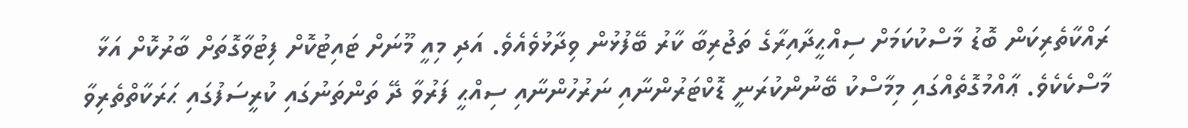ރައްކާތެރިކަން ބޮޑު މާސްކުކަމަށް ސިއްޙީދާއިރާގެ ތަޖުރިބާ ކާރު ބޭފުޅުން ވިދާޅުވެއެވެ. އަދި މިއީ މޫނަށް ޓައިޓުކޮށް ފިޓުވާގޮތަށް ބާރުކޮށް އަޅާ މާސްކެކެވެ. ޢާއްމުގޮތެއްގައި މިމާސްކު ބޭނުންކުރަނީ ޑޮކްޓަރުންނާއި ނަރުހުންނާއި ސިއްޙީ ފަރުވާ ދޭ ތަންތަނުގައި ކުރީސަފުގައި ޙަރަކާތްތެރިވާ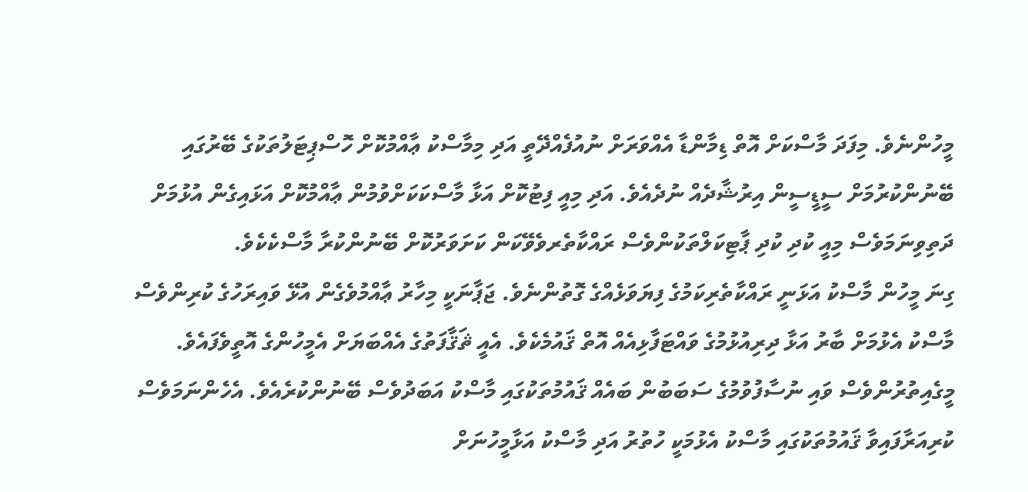މީހުންނެވެ. މިފަދަ މާސްކަށް އޮތް ޑިމާންޑާ އެއްވަރަށް ނުއުފެއްދޭތީ އަދި މިމާސްކު ޢާއްމުކޮށް ހޮސްޕިޓަލުތަކުގެ ބޭރުގައި ބޭނުންކުރުމަށް ސީޑީސީން އިރުޝާދެއް ނުދެއެވެ. އަދި މިއީ ފިޓުކޮށް އަޅާ މާސްކަކަށްވުމުން ޢާއްމުކޮށް އަޅައިގެން އުޅުމަށް ދަތިވިނަމަވެސް މިއީ ކުދި ކުދި ޕާޓިކަލްތަކުންވެސް ރައްކާތެރވެވޭކަން ކަށަވަރުކޮށް ބޭނުންކުރާ މާސްކެކެވެ.
ގިނަ މީހުން މާސްކު އަޅަނީ ރައްކާތެރިކަމުގެ ފިޔަވަޅެއްގެ ގޮތުންނެވެ. ޖަޕާނަކީ މިހާރު ޢާއްމުވެގެން އުޅޭ ވައިރަހުގެ ކުރިންވެސް މާސްކު އެޅުމަށް ބާރު އަޅާ ދިރިއުޅުމުގެ ވައްޓަފާޅިއެއް އޮތް ޤައުމެކެވެ. އެއީ ޘަޤާފަތުގެ އެއްބަޔަށް އެމީހުންގެ އޮތީވެފައެވެ. މީގެއިތުރުންވެސް ވައި ނުސާފުވުމުގެ ސަބަބުން ބައެއް ޤައުމުތަކުގައި މާސްކު އަބަދުވެސް ބޭނުންކުރެއެވެ. އެހެންނަމަވެސް ކުރިއަރާފައިވާ ޤައުމުތަކުގައި މާސްކު އެޅުމަކީ ހުތުރު އަދި މާސްކު އަޅާމީހުނަށް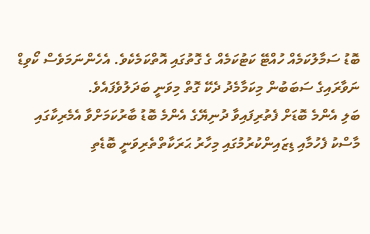ބޮޑު ސަމާލުކަމެއް ހުއްޓޭ ކަޓުކަމެއް ގެ ގޮތުގައި އޮތްކަމެކެވެ. އެހެންނަމަވެސް ކޯވިޑް ނަވާރައިގެ ސަބަބުން މިކަމާމެދު ދެކޭ ގޮތް މިވަނީ ބަދަލުވެފައެވެ.
ބަލި އެންމެ ބޮޑަށް ފެތުރިފައިވާ ދުނިޔޭގެ އެންމެ ބޮޑު ބާރުކަމަށްވާ އެމެރިކާގައި މާސްކު ފެހުމާއި ޑިޒައިންކުރުމުގައި މިހާރު ޙަރަކާތްތެރިވަނީ ބޮޑެތި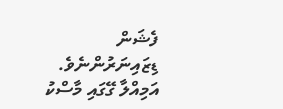ފެޝަން ޑިޒައިނަރުންނެވެ. އަމިއްލާ ގޭގައި މާސްކު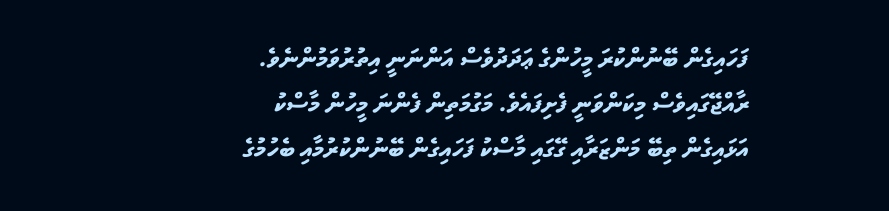ފަހައިގެން ބޭނުންކުރަ މީހުންގެ ޢަދަދުވެސް އަންނަނީ އިތުރުވަމުންނެވެ. ރާއްޖޭގައިވެސް މިކަންވަނީ ފެށިފައެވެ. މަގުމަތިން ފެންނަ މީހުން މާސްކު އަޅައިގެން ތިބޭ މަންޒަރާއި ގޭގައި މާސްކު ފަހައިގެން ބޭނުންކުރުމާއި ބެހުމުގެ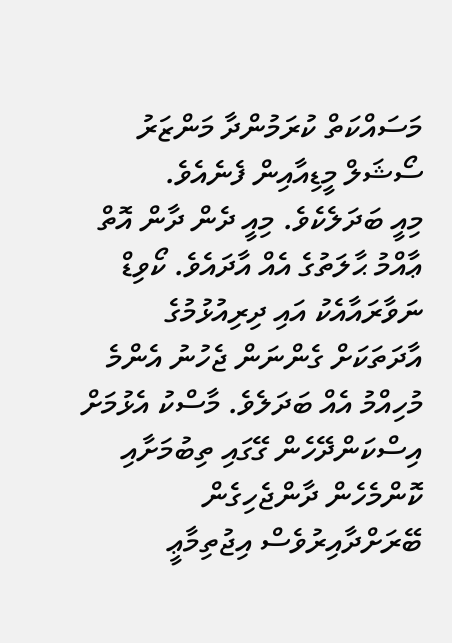މަސައްކަތް ކުރަމުންދާ މަންޒަރު ސޯޝަލް މީޑިއާއިން ފެނެއެވެ.
މިއީ ބަދަލެކެވެ. މިއީ ދެން ދާން އޮތް ޢާއްމު ޙާލަތުގެ އެއް އާދައެވެ. ކޯވިޑް ނަވާރައާއެކު އައި ދިރިއުޅުމުގެ އާދަތަކަށް ގެންނަން ޖެހުނު އެންމެ މުހިއްމު އެއް ބަދަލެވެ. މާސްކު އެޅުމަށް އިސްކަންދޭހެން ގޭގައި ތިބުމަށާއި ކޮންމެހެން ދާންޖެހިގެން ބޭރަށްދާއިރުވެސް އިޖުތިމާޢީ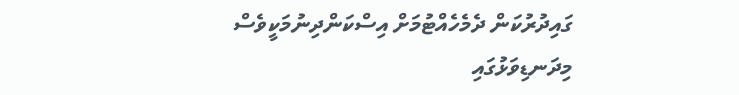ގައިދުރުކަން ދެމެހެއްޓުމަށް އިސްކަންދިނުމަކީވެސް މިދަނޑިވަޅުގައި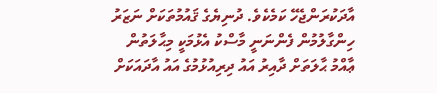އާދަކުރަންޖެހޭ ކަމެކެވެ. ދުނިޔެގެ ޤައުމުތަކަށް ނަޒަރު ހިންގާލުމުން ފެންނަނީ މާސްކު އެޅުމަކީ މިޙާލަތުން ޢާއްމު ޙާލަތަށް ދާއިރު އައު ދިރިއުޅުމުގެ އައު އާދައަކަށް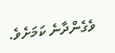ވެގެންދާނެ ކަމަށެވެ.